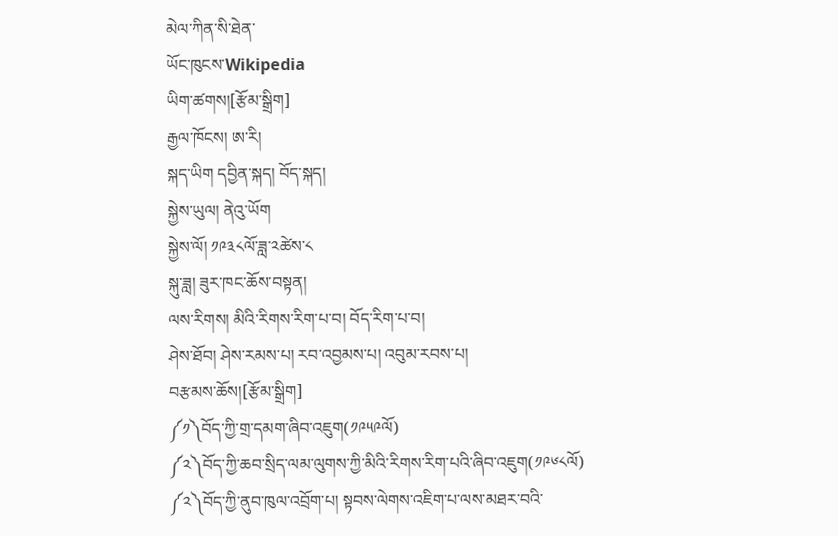མེལ་ཀིན་སི་ཐེན་
ཡོང་ཁུངས་Wikipedia
ཡིག་ཚགས།[རྩོམ་སྒྲིག]
རྒྱལ་ཁོངས། ཨ་རི།
སྐད་ཡིག དབྱིན་སྐད། བོད་སྐད།
སྐྱེས་ཡུལ། ནེའུ་ཡོག
སྐྱེས་ལོ། ༡༩༣༨ལོ་ཟླ་༢ཚེས་༨
སྐུ་ཟླ། ཟུར་ཁང་ཆོས་བསྟན།
ལས་རིགས། མིའི་རིགས་རིག་པ་བ། བོད་རིག་པ་བ།
ཤེས་ཐོབ། ཤེས་རམས་པ། རབ་འབྱམས་པ། འབུམ་རབས་པ།
བརྩམས་ཆོས།[རྩོམ་སྒྲིག]
༼༡༽བོད་ཀྱི་གྲ་དམག་ཞིབ་འཇུག(༡༩༥༩ལོ)
༼༢༽བོད་ཀྱི་ཆབ་སྲིད་ལམ་ལུགས་ཀྱི་མིའི་རིགས་རིག་པའི་ཞིབ་འཇུག(༡༩༦༨ལོ)
༼༢༽བོད་ཀྱི་ནུབ་ཁུལ་འབྲོག་པ། སྟབས་ལེགས་འཇིག་པ་ལས་མཐར་བའི་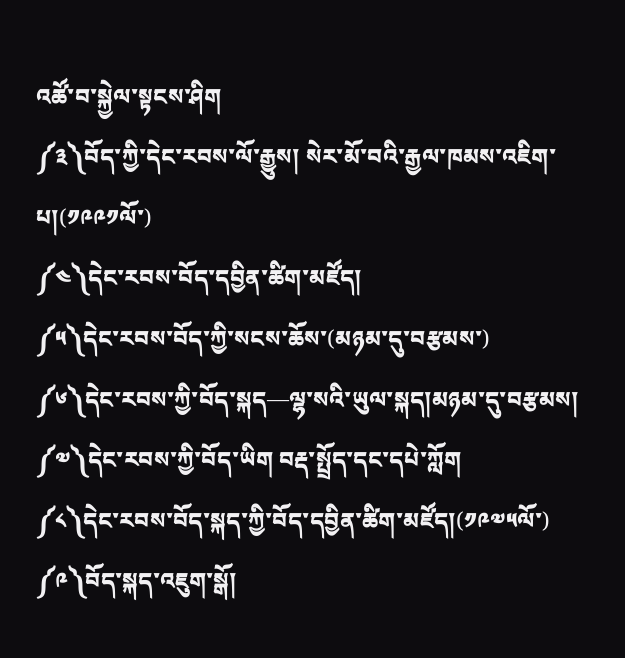འཚོ་བ་སྐྱེལ་སྟངས་ཤིག
༼༣༽བོད་ཀྱི་དེང་རབས་ལོ་རྒྱུས། སེར་མོ་བའི་རྒྱལ་ཁམས་འཇིག་པ།(༡༩༩༡ལོ་)
༼༤༽དེང་རབས་བོད་དབྱིན་ཚིག་མཛོད།
༼༥༽དེང་རབས་བོད་ཀྱི་སངས་ཆོས་(མཉམ་དུ་བརྩམས་)
༼༦༽དེང་རབས་ཀྱི་བོད་སྐད—ལྷ་སའི་ཡུལ་སྐད།མཉམ་དུ་བརྩམས།
༼༧༽དེང་རབས་ཀྱི་བོད་ཡིག བརྡ་སྤྲོད་དང་དཔེ་ཀློག
༼༨༽དེང་རབས་བོད་སྐད་ཀྱི་བོད་དབྱིན་ཚིག་མཛོད།(༡༩༧༥ལོ་)
༼༩༽བོད་སྐད་འཇུག་སྒོ།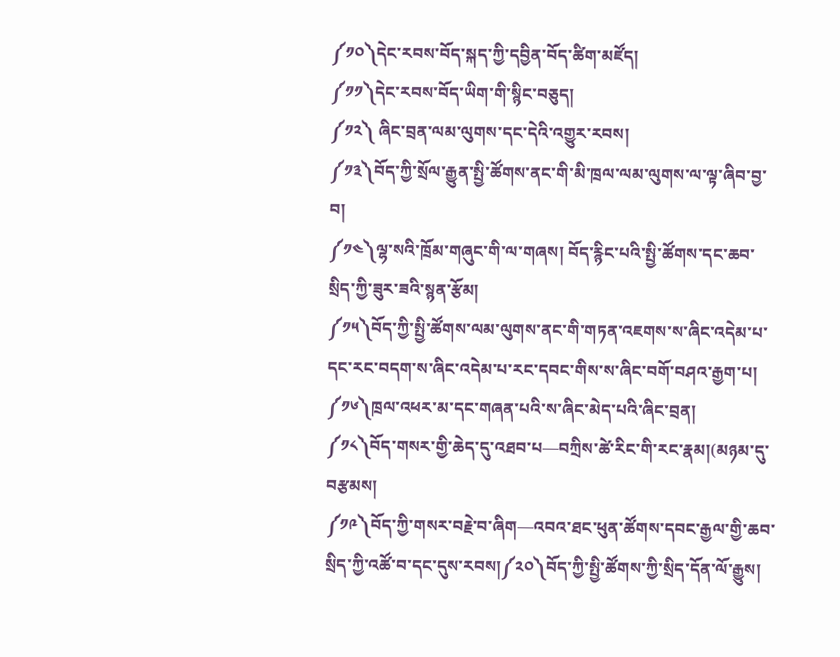༼༡༠༽དེང་རབས་བོད་སྐད་ཀྱི་དབྱིན་བོད་ཚིག་མཛོད།
༼༡༡༽དེང་རབས་བོད་ཡིག་གི་སྙིང་བཅུད།
༼༡༢༽ ཞིང་བྲན་ལམ་ལུགས་དང་དེའི་འགྱུར་རབས།
༼༡༣༽བོད་ཀྱི་སྲོལ་རྒྱུན་སྤྱི་ཚོགས་ནང་གི་མི་ཁྲལ་ལམ་ལུགས་ལ་ལྟ་ཞིབ་བྱ་བ།
༼༡༤༽ལྷ་སའི་ཁྲོམ་གཞུང་གི་ལ་གཞས། བོད་རྙིང་པའི་སྤྱི་ཚོགས་དང་ཆབ་སྲིད་ཀྱི་ཟུར་ཟའི་སྙན་རྩོམ།
༼༡༥༽བོད་ཀྱི་སྤྱི་ཚོགས་ལམ་ལུགས་ནང་གི་གཏན་འཇགས་ས་ཞིང་འདེམ་པ་དང་རང་བདག་ས་ཞིང་འདེམ་པ་རང་དབང་གིས་ས་ཞིང་བགོ་བཤའ་རྒྱག་པ།
༼༡༦༽ཁྲལ་འཕར་མ་དང་གཞན་པའི་ས་ཞིང་མེད་པའི་ཞིང་བྲན།
༼༡༨༽བོད་གསར་གྱི་ཆེད་དུ་འཐབ་པ—བཀྲིས་ཚེ་རིང་གི་རང་རྣམ།(མཉམ་དུ་བརྩམས།
༼༡༩༽བོད་ཀྱི་གསར་བརྗེ་བ་ཞིག—འབའ་ཐང་ཕུན་ཚོགས་དབང་རྒྱལ་གྱི་ཆབ་སྲིད་ཀྱི་འཚོ་བ་དང་དུས་རབས།༼༢༠༽བོད་ཀྱི་སྤྱི་ཚོགས་ཀྱི་སྲིད་དོན་ལོ་རྒྱུས།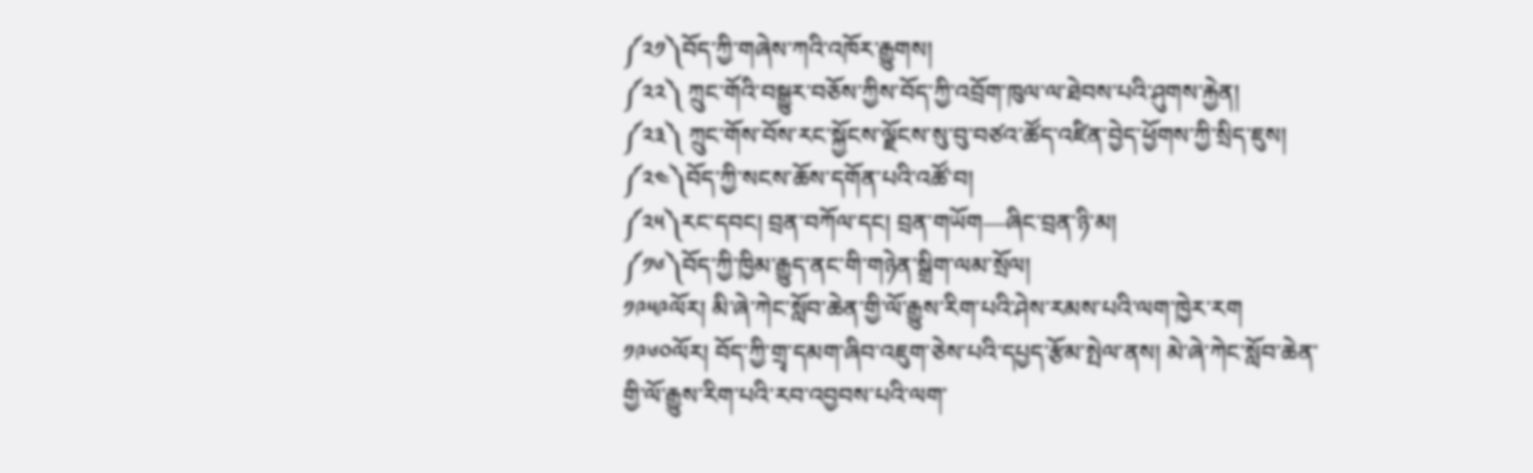༼༢༡༽བོད་ཀྱི་གཞེས་ཀའི་འཁོར་རྒྱུགས།
༼༢༢༽ ཀྲུང་གོའི་བསྒྱུར་བཅོས་ཀྱིས་བོད་ཀྱི་འབྲོག་ཁུལ་ལ་ཐེབས་པའི་ཤུགས་རྐྱེན།
༼༢༣༽ ཀྲུང་གོས་བོས་རང་སྐྱོངས་ལྗོངས་སུ་བུ་བཙའ་ཚོད་འཛིན་བྱེད་ཕྱོགས་ཀྱི་སྲིད་ཇུས།
༼༢༤༽བོད་ཀྱི་སངས་ཆོས་དགོན་པའི་འཚོ་བ།
༼༢༥༽རང་དབང། བྲན་བཀོལ་དང། བྲན་གཡོག—ཞིང་བྲན་ཉི་མ།
༼༡༦༽བོད་ཀྱི་ཁྱིམ་རྒྱུད་ནང་གི་གཉེན་སྒྲིག་ལམ་སྲོལ།
༡༩༥༩ལོར། མི་ཞེ་ཀེང་སློབ་ཆེན་གྱི་ལོ་རྒྱུས་རིག་པའི་ཤེས་རམས་པའི་ལག་ཁྱེར་རག
༡༩༦༠ལོར། བོད་ཀྱི་གྲྭ་དམག་ཞིབ་འཇུག་ཅེས་པའི་དཔྱད་རྩོམ་སྤེལ་ནས། མེ་ཞེ་ཀེང་སློབ་ཆེན་གྱི་ལོ་རྒྱུས་རིག་པའི་རབ་འབྱབས་པའི་ལག་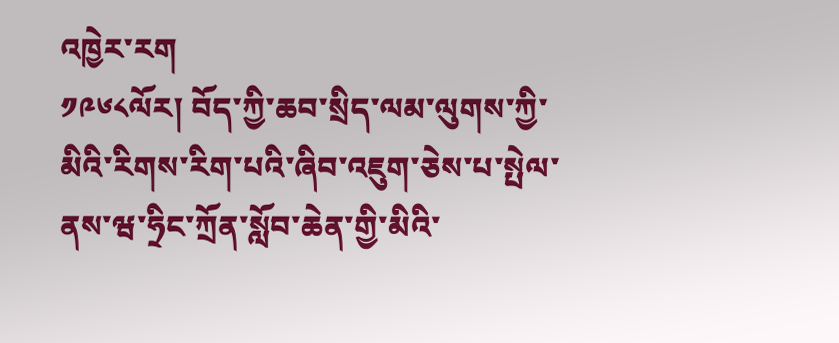འཁྱེར་རག
༡༩༦༨ལོར། བོད་ཀྱི་ཆབ་སྲིད་ལམ་ལུགས་ཀྱི་མིའི་རིགས་རིག་པའི་ཞིབ་འཇུག་ཅེས་པ་སྤེལ་ནས་ཝ་ཧྲིང་ཀྲོན་སློབ་ཆེན་གྱི་མིའི་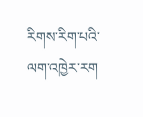རིགས་རིག་པའི་ལག་འཁྱེར་རག